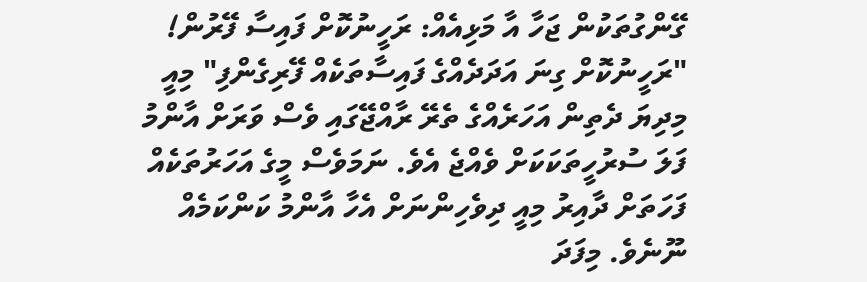ގޭންގުތަކުން ޖަހާ އާ މަޅިއެއް: ރަހީނުކޮށް ފައިސާ ފޭރުން!
"ރަހީނުކޮށް ގިނަ އަދަދެއްގެ ފައިސާތަކެއް ފޭރިގެންފި" މިއީ މިދިޔަ ދެތިން އަހަރެއްގެ ތެރޭ ރާއްޖޭގައި ވެސް ވަރަށް އާންމު ފަލަ ސުރުހީތަކަކަށް ވެއްޖެ އެވެ. ނަމަވެސް މީގެ އަހަރުތަކެއް ފަހަތަށް ދާއިރު މިއީ ދިވެހިންނަށް އެހާ އާންމު ކަންކަމެއް ނޫނެވެ. މިފަދަ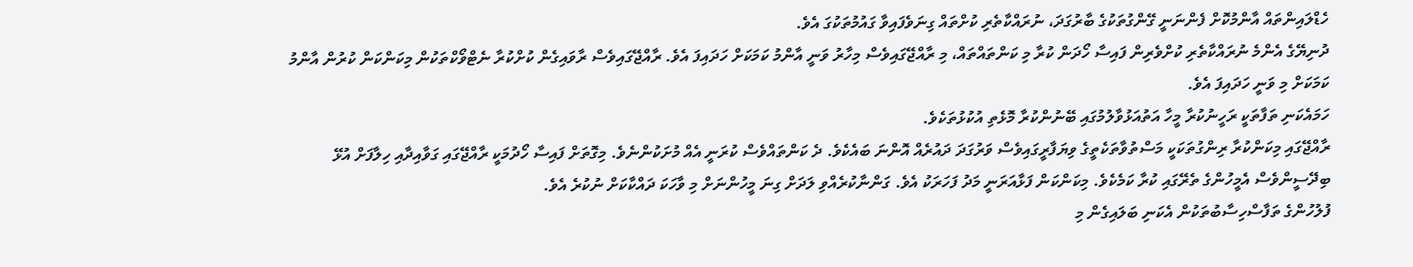ހެޑްލައިންތައް އާންމުކޮށް ފެންނަނީ ގޭންގުތަކުގެ ބާރުގަދަ، ނުރައްކާތެރި ކުށްތައް ގިނަވެފައިވާ ގައުމުތަކުގަ އެވެ.
ދުނިޔޭގެ އެންމެ ނުރައްކާތެރި ކުށްވެރިން ފައިސާ ހޯދަން ކުރާ މި ކަންތައްތައް، މި ރާއްޖޭގައިވެސް މިހާރު ވަނީ އާންމު ކަމަކަށް ހަދައިފަ އެވެ. ރާއްޖޭގައިވެސް ރާވައިގެން ކުށްކުރާ ނެޓްވޯކްތަކުން މިކަންކަން ކުރުން އާންމު ކަމަކަށް މި ވަނީ ހަދައިފަ އެވެ.
ހަމައެކަނި ތަފާތަކީ ރަހީނުކުރާ މީހާ އަތުއަޅުވާލުމުގައި ބޭނުންކުރާ މޮޅެތި އުކުޅުތަކެވެ.
ރާއްޖޭގައި މިކަންކުރާ ރިންގުތަކަކީ މަސްތުވާތަކެތީގެ ވިޔަފާރީގައިވެސް ވަރުގަދަ ދައުރެއް އޮންނަ ބައެކެވެ. ދެ ކަންތައްވެސް ކުރަނީ އެއް މުށަކުންނެވެ. މިގޮތަށް ފައިސާ ހޯދުމަކީ ރާއްޖޭގައި ގަވާއިދާއި ހިލާފަށް އުޅޭ ބިދޭސީންވެސް އެމީހުންގެ ތެރޭގައި ކުރާ ކަމެކެވެ. މިކަންކަން ފަޅާއަރަނީ މަދު ފަހަރަކު އެވެ. ގަންނާކުރެއްވި ލަދަށް ގިނަ މީހުންނަށް މި ވާހަކަ ދައްކާކަށް ނުކުރެ އެވެ.
ފުލުހުންގެ ތަފާސްހިސާބުތަކުން އެކަނި ބަލައިގެން މި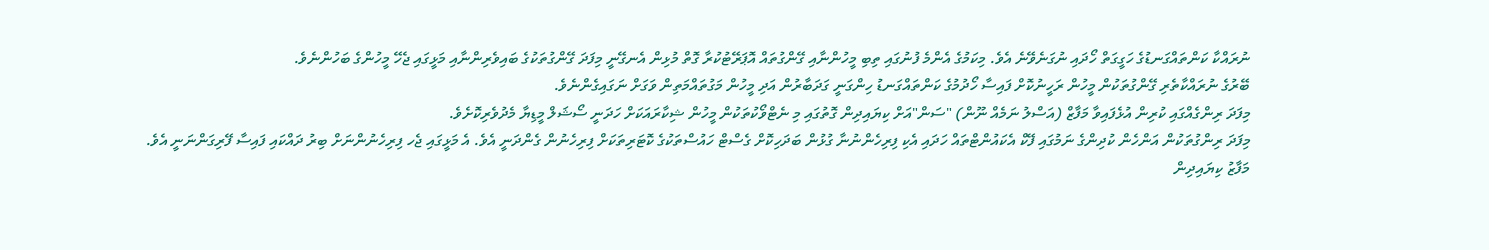ނުރައްކާ ކަންތައްގަނޑުގެ ހަގީގަތް ހޯދައި ނުގަނެވޭނެ އެވެ. މިކަމުގެ އެންމެ ފުނުގައި ތިބި މީހުންނާއި ގޭންގުތައް އޮޕަރޭޓުކުރާ ގޮތް މުޅިން އެނގޭނީ މިފަދަ ގޭންގުތަކުގެ ބައިވެރިންނާއި މަޅީގައި ޖެހޭ މީހުންގެ ބަހުންނެވެ.
ބޭރުގެ ނުރައްކާތެރި ގޭންގުތަކުން މީހުން ރަހީނުކޮށް ފައިސާ ހޯދުމުގެ ކަންތައްގަނޑު ހިންގަނީ ގަދަބާރުން އަދި މީހުން މަގުތައްމަތިން ވަގަށް ނަގައިގެންނެވެ.
މިފަދަ ރިންގެއްގައި ކުރިން އުޅެފައިވާ މަފާޒް (އަސްލު ނަމެއް ނޫން) "ސަން"އަށް ކިޔައިދިން ގޮތުގައި މި ނެޓްވޯކުތަކުން މީހުން ޝިކާރައަކަށް ހަދަނީ ސޯޝަލް މީޑިޔާ މެދުވެރިކޮށެވެ.
މިފަދަ ރިންގުތަކުން އަންހެން ކުދިންގެ ނަމުގައި ފޭކް އެކައުންޓްތައް ހަދައި އެކި ފިރިހެންނުނާ ގުޅުން ބަދަހިކޮށް ގެސްޓް ހައުސްތަކުގެ ކޮޓަރިތަކަށް ފިރިހެނުން ގެންދަނީ އެވެ. އެ މަޅީގައި ޖެހ ފިރިހެނުންނަށް ބިރު ދައްކައި ފައިސާ ފޭރިގަންނަނީ އެވެ.
މަފާޒު ކިޔައިދިން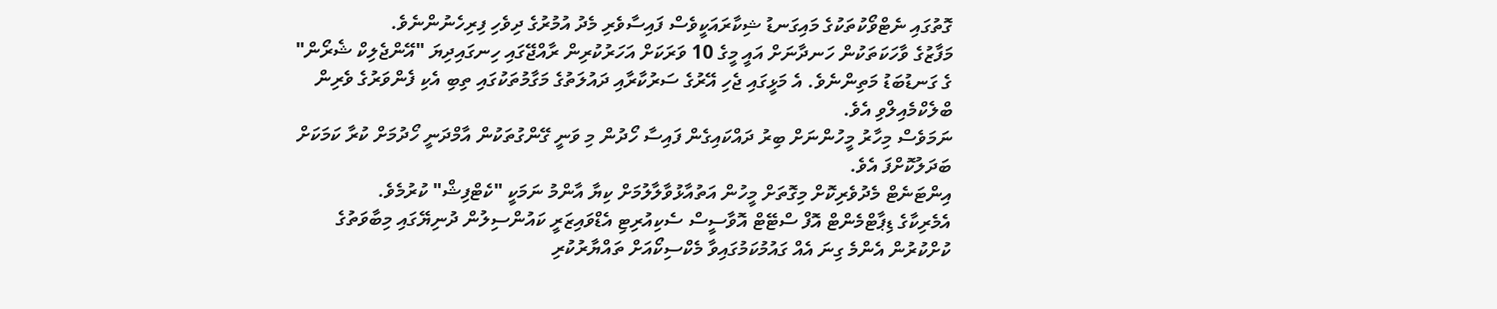ގޮތުގައި ނެޓްވޯކުތަކުގެ މައިގަނޑު ޝިކާރައަކީވެސް ފައިސާވެރި މެދު އުމުރުގެ ދިވެހި ފިރިހެނުންނެވެ.
މަފާޒުގެ ވާހަކަތަކުން ހަނދާނަށް އައީ މީގެ 10 ވަރަކަށް އަހަރުކުރިން ރާއްޖޭގައި ހިނގައިދިޔަ "އޭންޖެލިކް ޝެރޯން" ގެ ގަނޑުބަޑު މަތިންނެވެ. އެ މަޅީގައި ޖެހި އޭރުގެ ސަރުކާރާއި ދައުލަތުގެ މަގާމުތަކުގައި ތިބި އެކި ފެންވަރުގެ ވެރިން ބްލެކްމެއިލްވި އެވެ.
ނަމަވެސް މިހާރު މީހުންނަށް ބިރު ދައްކައިގެން ފައިސާ ހޯދުން މި ވަނީ ގޭންގުތަކުން އާމްދަނީ ހޯދުމަށް ކުރާ ކަމަކަށް ބަދަލުކޮށްފަ އެވެ.
އިންޓަނެޓް މެދުވެރިކޮށް މިގޮތަށް މީހުން އަތުއާޅުވާލާލުމަށް ކިޔާ އާންމު ނަމަކީ "ކެޓްފިޝް" ކުރުމެވެ.
އެމެރިކާގެ ޑިޕާޓްމެންޓް އޮފް ސްޓޭޓް އޮވާސީސް ސެކިއުރިޓި އެޑްވައިޒަރީ ކައުންސިލުން ދުނިޔޭގައި މިބާވަތުގެ ކުށްކުރުން އެންމެ ގިނަ އެއް ގައުމުކަމުގައިވާ މެކްސިކޯއަށް ތައްޔާރުކުރި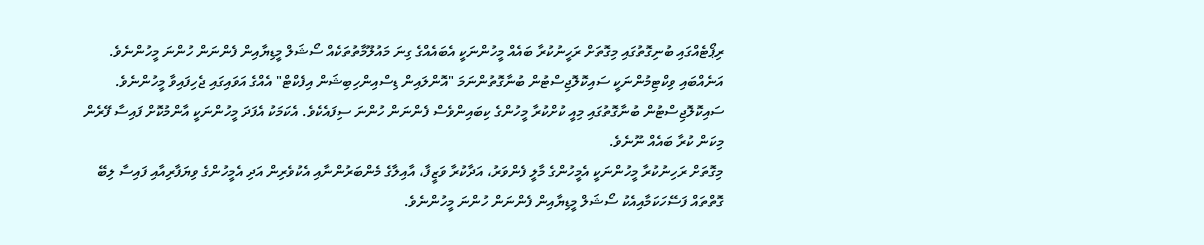ރިޕޯޓެއްގައި ބުނިގޮތުގައި މިގޮތަށް ރަހީނުކުރާ ބައެއް މީހުންނަކީ އެބައެއްގެ ގިނަ މައުލޫމާތުތަކެއް ސޯޝަލް މީޑިޔާއިން ފެންނަން ހުންނަ މީހުންނެވެ. އަނެއްބައި ވިކްޓިމުންނަކީ ސައިކޮލޮޖިސްޓުން ބުނާގޮތުންނަމަ "އޮންލައިން ޑިސްއިންހިބިޝަން އިފެކްޓް" އެއްގެ އަވައިގައި ޖެހިފައިވާ މީހުންނެވެ. ސައިކޮލޮޖިސްޓުން ބުނާގޮތުގައި މިއީ ކުށްކުރާ މީހުންގެ ކިބައިންވެސް ފެންނަން ހުންނަ ސިފައެކެވެ. އެކަމަކު އެފަދަ މީހުންނަކީ އާންމުކޮށް ފައިސާ ފޭރެން މިކަން ކުރާ ބައެއް ނޫނެވެ.
މިގޮތަށް ރަހިނުކުރާ މީހުންނަކީ އެމީހުންގެ މާލީ ފެންވަރު، އަދާކުރާ ވަޒީފާ، އާއިލާގެ މެންބަރުންނާއި އެކުވެރިން އަދި އެމީހުންގެ ވިޔަފާރިއާއި ފައިސާ ލިބޭ ގޮތްތައް ފަސޭހަކަމާއިއެކު ސޯޝަލް މީޑިޔާއިން ފެންނަން ހުންނަ މީހުންނެވެ.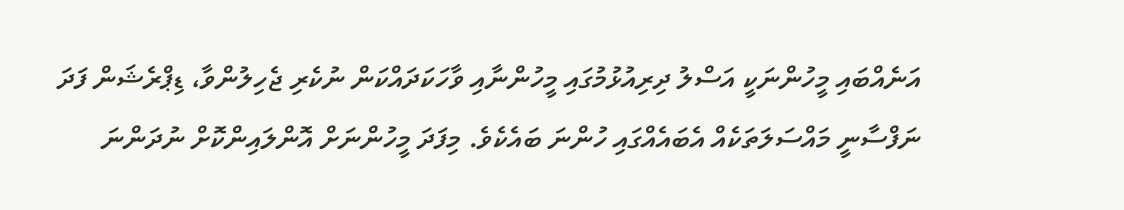އަނެއްބައި މީހުންނަކީ އަސްލު ދިރިއުޅުމުގައި މީހުންނާއި ވާހަކަދައްކަން ނުކެރި ޖެހިލުންވާ، ޑިޕްރެޝަން ފަދަ ނަފްސާނީ މައްސަލަތަކެއް އެބައެއްގައި ހުންނަ ބައެކެވެ. މިފަދަ މީހުންނަށް އޮންލައިންކޮށް ނުދަންނަ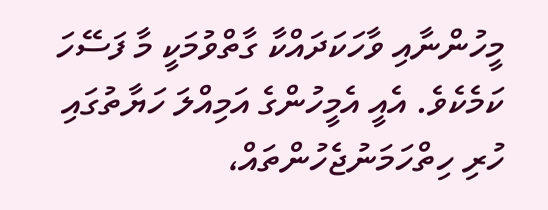މީހުންނާއި ވާހަކަދައްކާ ގާތްވުމަކީ މާ ފަސޭހަ ކަމެކެވެ. އެއީ އެމީހުންގެ އަމިއްލަ ހަޔާތުގައި ހުރި ހިތްހަމަނުޖެހުންތައް،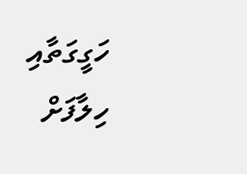ހަގީގަތާއި ހިލާފަށް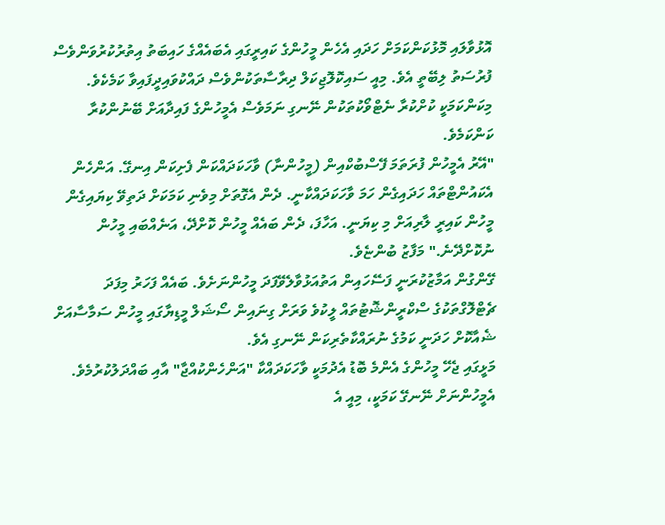އޮޅުވާލައި މޮޅުކަންކަމަށް ހަދައި އެހެން މީހުންގެ ކައިރީގައި އެބައެއްގެ ހައިބަތު އިތުރުކުރުވަންވެސް ފުރުސަތު ލިބޭތީ އެވެ. މިއީ ސައިކޮލޮޖިކަލް ދިރާސާތަކުންވެސް ދައްކުވައިދީފައިވާ ކަމެކެވެ. މިކަންކަމަކީ ކުށްކުރާ ނެޓްވޯކުތަކުން ނޭނގި ނަމަވެސް އެމީހުންގެ ފައިދާއަށް ބޭނުންކުރާ ކަންކަމެވެ.
"އޭރު އެމީހުން ފުރަތަމަ ފޭސްބުކްއިން (މީހުންނާ) ވާހަކަދައްކަން ފެށިކަން އިނގޭ. އަންހެން އެކައުންޓްތައް ހަދައިގެން ހަމަ ވާހަކަދައްކާނީ. ދެން އެގޮތަށް މިވެނި ކަމަކަށް ދަތިވޭ ކިޔައިގެން މީހުން ކައިރީ ލާރިއަށް މި ކިޔަނީ. އަހާފަ، ދެން ބައެއް މީހުން ކޮށްދޭ، އަނެއްބައި މީހުން ނުކޮށްދޭނެ." މަފާޒު ބުންޏެވެ.
ގޭންގުން އަމާޒުކުރަނީ ފަސޭހައިން އަތުއަޅުވާލެވޭފަދަ މީހުންނަށެވެ. ބައެއް ފަހަރު މިފަދަ ޗެޓްލޮގްތަކުގެ ސްކްރީންޝޮޓުތައް ލީކުވެ ވަރަށް ގިނައިން ސޯޝަލް މީޑިޔާގައި މީހުން ސަމާސާއަށް ޝެއާކޮށް ހަދަނީ ކަމުގެ ނުރައްކާތެރިކަން ނޭނގި އެވެ.
މަޅީގައި ޖެހޭ މީހުންގެ އެންމެ ބޮޑު އެދުމަކީ ވާހަކަދައްކާ "އަންހެންކުއްޖާ" އާއި ބައްދަލުކުރުމެވެ. އެމީހުންނަށް ނޭނގޭ ކަމަކީ، މިއީ އެ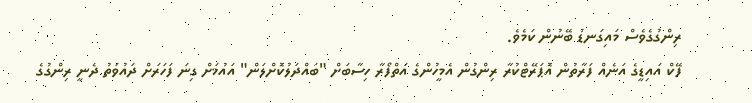ރިންގުގެވެސް މައިގަނޑު ބޭނުން ކަމެވެ.
ފޭކް އައިޑީގެ އަނެއް ފަރާތުން އޮޕަރޭޓްކުރާ ރިންގުން އެމީހުންގެ އަތްފޯރާ ހިސާބަށް "ބައްދަލުކޮށްލަން" އައުމަށް ގިނަ ފަހަރަށް ދައުވަތު ދެނީ ރިންގުގެ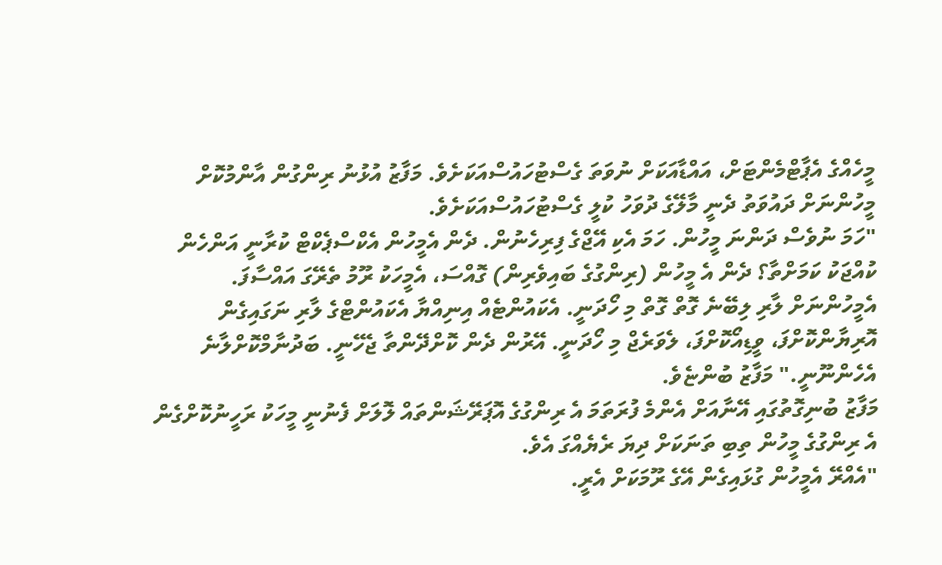މީހެއްގެ އެޕާޓްމެންޓަށް، އައްޑާއަކަށް ނުވަތަ ގެސްޓުހައުސްއަކަށެވެ. މަފާޒު އުޅުނު ރިންގުން އާންމުކޮށް މީހުންނަށް ދައުވަތު ދެނީ މާލޭގެ ދުވަހު ކުލީ ގެސްޓުހައުސްއަކަށެވެ.
"ހަމަ ނުވެސް ދަންނަ މީހުން. ހަމަ އެކި އޭޖްގެ ފިރިހެނުން. ދެން އެމީހުން އެކްސްޕެކްޓް ކުރާނީ އަންހެން ކުއްޖަކު ކަމަށްތާ؟ ދެން އެ މީހުން (ރިންގުގެ ބައިވެރިން) ގޮއްސަ، އެމީހަކު ރޫމު ތެރޭގަ އައްސާފަ. އެމީހުންނަށް ލާރި ލިބޭނެ ގޮތް ގޮތް މި ހޯދަނީ. އެކައުންޓެއް އިނިއްޔާ އެކައުންޓްގެ ލާރި ނަގައިގެން އޮރިޔާންކޮށްފަ، ވީޑިއޯކޮށްފަ، ލެވަރެޖް މި ހޯދަނީ. އޭރުން ދެން ކޮށްދޭންތާ ޖެހޭނީ. ބަދުނާމްކޮށްލާނެ އެހެންނޫނީ." މަފާޒު ބުންޏެވެ.
މަފާޒު ބުނިގޮތުގައި އޭނާއަށް އެންމެ ފުރަތަމަ އެ ރިންގުގެ އޮޕަރޭޝަންތައް ލޮލަށް ފެނުނީ މީހަކު ރަހީނުކޮށްގެން އެ ރިންގުގެ މީހުން ތިބި ތަނަކަށް ދިޔަ ރެޔެއްގަ އެވެ.
"އެއްރޭ އެމީހުން ގުޅައިގެން އޭގެ ރޫމަކަށް އެރީ.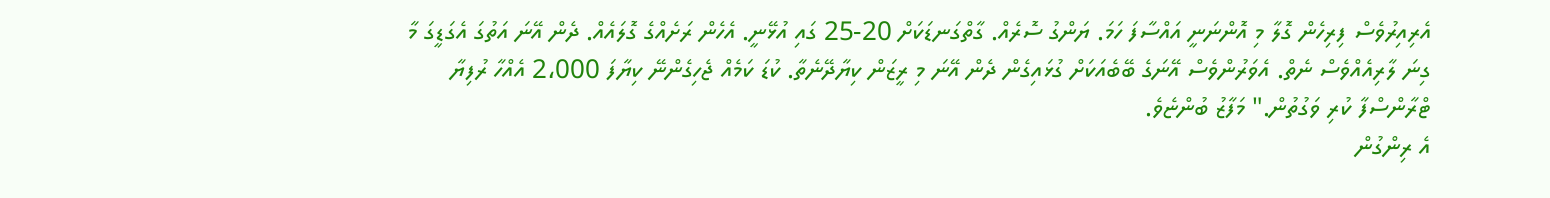އެރިއިރުވެސް ފިރިހެން ގޮލާ މި އޮންނަނީ އައްސާފަ ހަމަ. ޔަންގު ސޮރެއް. ގާތްގަނޑަކަށް 20-25 ގައި އުޅޭނީ. އެހެން ރަށެއްގެ ގޮލައެއް. ދެން އޭނަ އަތުގަ އެގަޑީގަ މާ ގިނަ ލާރިއެއްވެސް ނެތް. އެވަރުންވެސް އޭނަގެ ބޭބެއަކަށް ގުޅައިގެން ދެން އޭނަ މި ރީޒަން ކިޔާދޭނެތާ. ކުޑަ ކަމެއް ޖެހިގެންނޭ ކިޔާފަ 2،000 އެއްހާ ރުފިޔާ ޓްރާންސްފާ ކުރި ވަގުތުން." މަފާޒު ބުންޏެވެ.
އެ ރިންގުން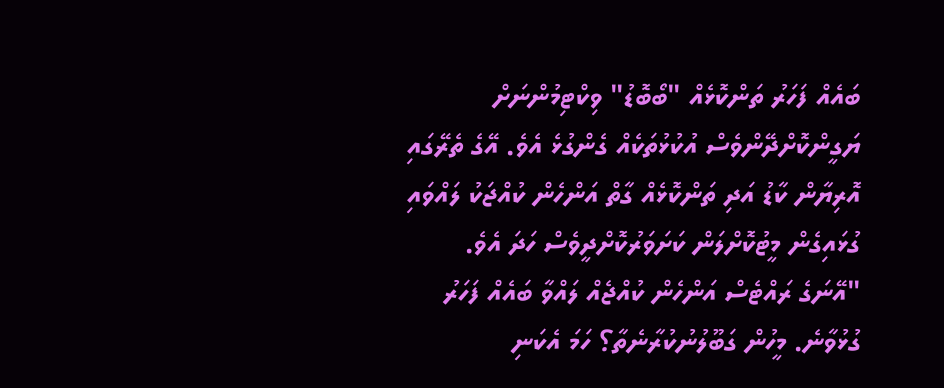ބައެއް ފަހަރު ތަންކޮޅެއް "ބޯބޮޑު" ވިކްޓިމުންނަށް ޔަގީންކޮށްދޭންވެސް އުކުޅުތަކެއް ގެންގުޅެ އެވެ. އޭގެ ތެރޭގައި އޮރިޔާން ކާޑު އަދި ތަންކޮޅެއް ގާތް އަންހެން ކުއްޖަކު ލައްވައި ގުޅައިގެން މީޓުކޮށްލަން ކަށަވަރުކޮށްދީވެސް ހަދަ އެވެ.
"އޭނަގެ ރައްޓެސް އަންހެން ކުއްޖެއް ލައްވާ ބައެއް ފަހަރު ގުޅުވާނެ. މީހުން ގަބޫލުނުކުރާނެތާ؟ ހަމަ އެކަނި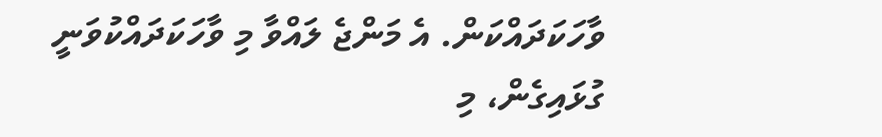ވާހަކަދައްކަން. އެ މަންޖެ ލައްވާ މި ވާހަކަދައްކުވަނީ ގުޅައިގެން، މި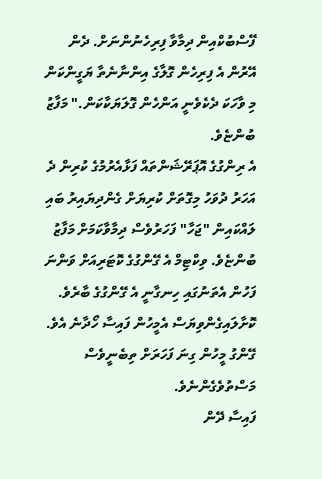ފޭސްބުކްއިން ދިމާވާ ފިރިހެނުންނަށް. ދެން އޭރުން އެ ފިރިހެން ގޮލާގެ އިންނާނެތާ ޔަގީންކަން މި ވާހަކަ ދެކެވެނީ އަންހެން ގޮލަޔަކާކަން." މަފާޒު ބުންޏެވެ.
އެ ރިންގުގެ އޮޕަރޭޝަންތައް ފަޅާއެރުމުގެ ކުރިން ދެ އަހަރު ދުވަހު މިގޮތަށް ކުރިޔަށް ގެންދިޔައިރު ބައި ލައްކައިން "ޖަހާ" ފަހަރުވެސް ދިމާވާކަމަށް މަފާޒު ބުންޏެވެ. ވިކްޓިމް އެ ގޭންގުގެ ކޮޓަރިއަށް ވަންނަ ފަހުން އެތަނުގައި ހިނގާނީ އެ ގޭންގުގެ ބާރެވެ. ކޮށާލައިގެންވިޔަސް އެމީހުން ފައިސާ ހޯދާނެ އެވެ. ގޭންގު މީހުން ގިނަ ފަހަރަށް ތިބެނީވެސް މަސްތުވެގެންނެވެ.
ފައިސާ ދޭން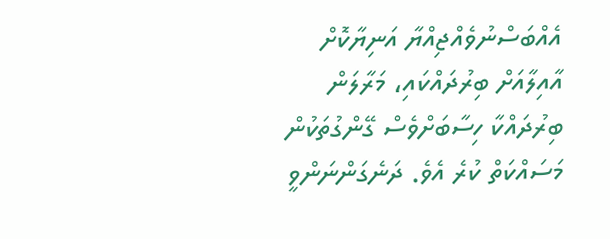އެއްބަސްނުވެއްޖިއްޔާ އަނިޔާކޮށް އާއިލާއަށް ބިރުދައްކައި، މަރާލަން ބިރުދައްކާ ހިސާބަށްވެސް ގޭންގުތަކުން މަސައްކަތް ކުރެ އެވެ. ދަނެގަންނަންވީ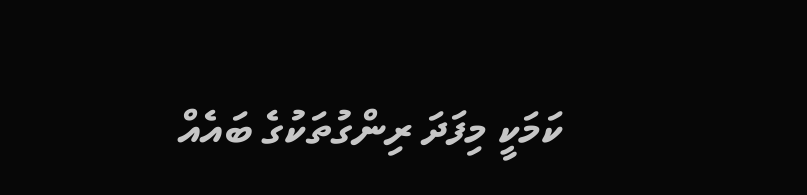ކަމަކީ މިފަދަ ރިންގުތަކުގެ ބައެއް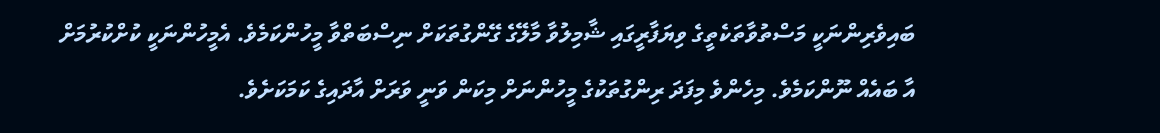ބައިވެރިންނަކީ މަސްތުވާތަކެތީގެ ވިޔަފާރީގައި ޝާމިލުވާ މާލޭގެ ގޭންގުތަކަށް ނިސްބަތްވާ މީހުންކަމެވެ. އެމީހުންނަކީ ކުށްކުރުމަށް އާ ބައެއް ނޫންކަމެވެ. މިހެންވެ މިފަދަ ރިންގުތަކުގެ މީހުންނަށް މިކަން ވަނީ ވަރަށް އާދައިގެ ކަމަކަށެވެ.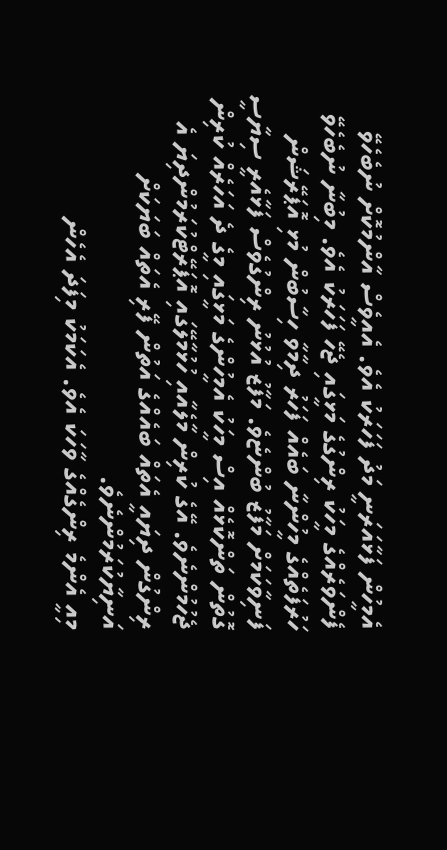އެމީހުން ފަޅާއަރަނީ މަދު ފަހަރަކު އެވެ. އެއީވެސް އާންމުކޮށް ނުބެހެވޭ ފެންވަރެއްގެ މީހަކު ރިންގުގެ މަޅީގައި ޖެހޭ ފަހަރަކު އެވެ. މިބުނާ ނުބެހެވޭ ހަރުފަތެއްގެ މީހުންނާ ބައެއް ފަހަރު ދިމާވާ ހިސާބުން މުޅި އޮޕަރޭޝަން ފަނިވާކަމަށް މަފާޒު ބުންޏެވެ. މަފާޒު އުޅުނު ރިންގުވެސް ފަޅާއެރީ ސިޔާސީ ގޮތުން ތަންކޮޅެއް އިސް މީހަކު އެމީހުންގެ މަޅީގައި މީގެ ދެ އަހަރެއް ކުރިން ޖެހުމުންނެވެ. އޭގެ ކުރިން މާލެއާއި ހުޅުމާލޭގައި އޮޕަރޭޓްކުރަމުންދިޔަ އެ ރިންގުން ދިޔައީ އެތައް ބައެއްގެ އަތުން ފޭރި އެތައް ބަޔަކަށް އަނިޔާކުރަމުންނެވެ.
މިއީ އެންމެ ރިންގެއްގެ ވާހަކަ އެވެ. އެކަމަކު މިފަދަ އެހެން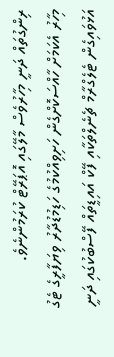ރިންގުތައް ދަނީ މިހާރުވެސް މާލޭގައި އޮޕަރޭޓް ކުރަމުންނެވެ.
މިހާރު އެކަމަށް ހާއްސަކޮށްގެން ހަށިވިއްކުމުގެ ހަޑިމުޑުދާރު ވިޔަފާރީގެ ޓެގު އަޅުވައިގެން ޓެލެގްރާމް ޗެނެލްތަކާއި ފޭކް އައިޑީތައް ފޭސްބުކުގައި ދަނީ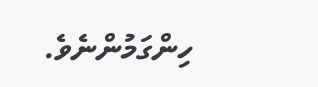ހިންގަމުންނެވެ.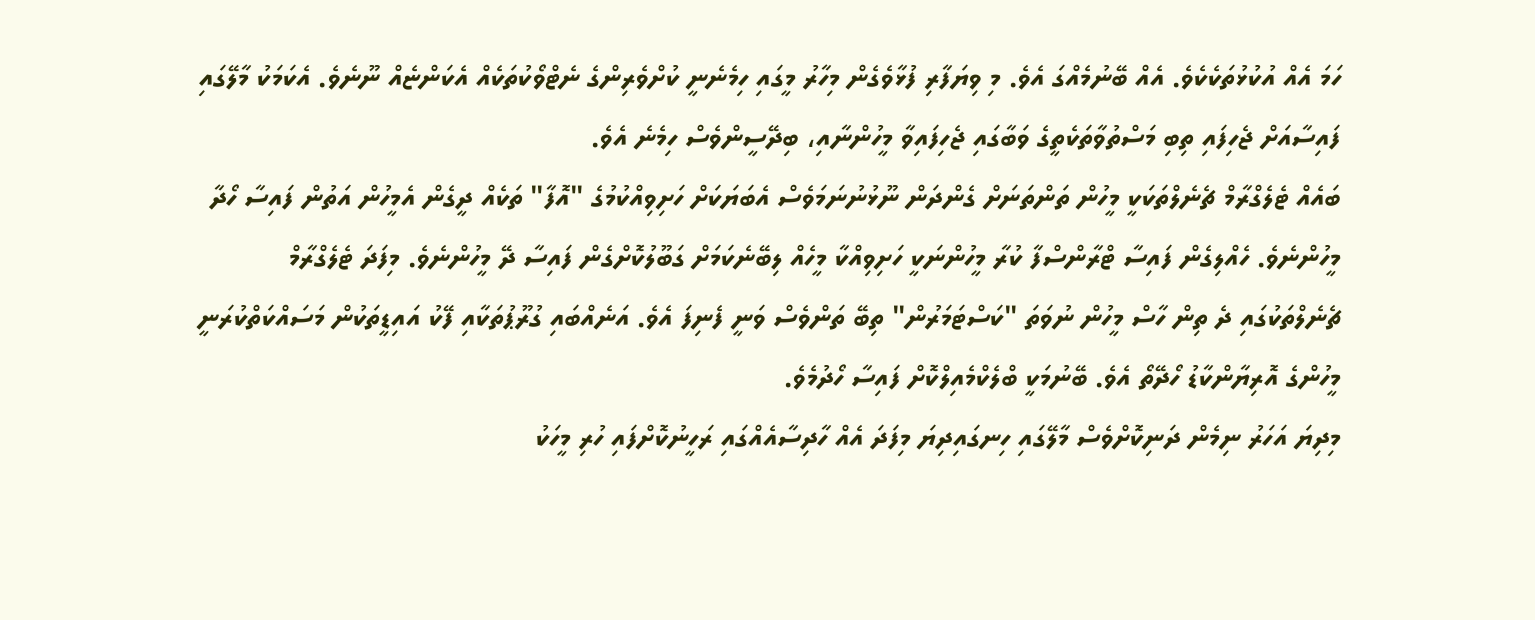ހަމަ އެއް އުކުޅުތަކެކެވެ. އެއް ބޭނުމެއްގަ އެވެ. މި ވިޔަފާރި ފުޅާވެގެން މިހާރު މީގައި ހިމެނެނީ ކުށްވެރިންގެ ނެޓްވޯކުތަކެއް އެކަންޏެއް ނޫނެވެ. އެކަމަކު މާލޭގައި ފައިސާއަށް ޖެހިފައި ތިބި މަސްތުވާތަކެތީގެ ވަބާގައި ޖެހިފައިވާ މީހުންނާއި، ބިދޭސީންވެސް ހިމެނެ އެވެ.
ބައެއް ޓެލެގްރާމް ޗެނެލްތަކަކީ މީހުން ތަންތަނަށް ގެންދަން ނޫޅުނުނަމަވެސް އެބަޔަކަށް ހަށިވިއްކުމުގެ "އޮފާ" ތަކެއް ދީގެން އެމީހުން އަތުން ފައިސާ ހޯދާ މީހުންނެވެ. ހެއްލިގެން ފައިސާ ޓްރާންސްފާ ކުރާ މީހުންނަކީ ހަށިވިއްކާ މީހެއް ލިބޭނެކަމަށް ގަބޫލުކޮށްގެން ފައިސާ ދޭ މީހުންނެވެ. މިފަދަ ޓެލެގްރާމް ޗެނެލްތަކުގައި ދެ ތިން ހާސް މީހުން ނުވަތަ "ކަސްޓަމަރުން" ތިބޭ ތަންވެސް ވަނީ ފެނިފަ އެވެ. އަނެއްބައި ގުރޫޕުތަކާއި ފޭކު އައިޑީތަކުން މަސައްކަތްކުރަނީ މީހުންގެ އޮރިޔާންކާޑު ހޯދޭތޯ އެވެ. ބޭނުމަކީ ބްލެކްމެއިލްކޮށް ފައިސާ ހޯދުމެވެ.
މިދިޔަ އަހަރު ނިމެން ދަނިކޮށްވެސް މާލޭގައި ހިނގައިދިޔަ މިފަދަ އެއް ހާދިސާއެއްގައި ރަހީނުކޮށްފައި ހުރި މީހަކު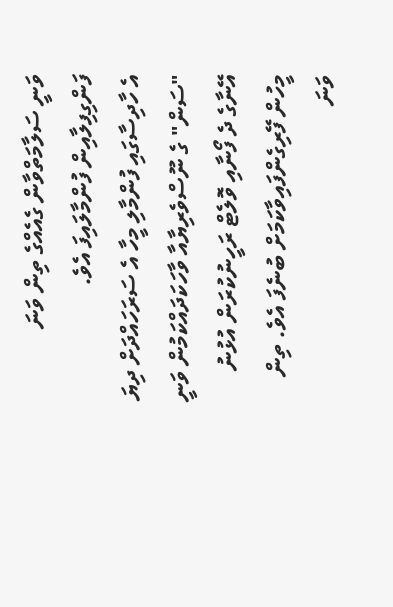ވަނީ ސަލާމަތްވާން ގެއެއްގެ ތިން ވަނަ ފަންގިފިލާއިން ފުންމާލައިފަ އެވެ.
އެ ހާދިސާގައި ފުންމާލި މީހާ އެ ސަރަހައްދަށް ދިޔަ "ސަން" ގެ ނޫސްވެރިޔާއާ ވާހަކަދައްކަމުން ވަނީ އޭނާގެ ދެ ފޯނާއި ވޮލެޓް ރަހީނުކުރަން އުޅުނު މީހުން ފޭރިގެންފައިވާކަމަށް ބުނެފަ އެވެ. ތިން ވަނަ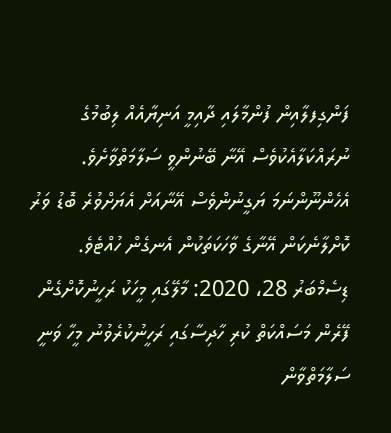ފަންގިފލާއިން ފުންމާލައި ދާއިމީ އަނިޔާއެއް ލިބުމުގެ ނުރައްކަލާއެކުވެސް އޭނާ ބޭނުންވީ ސަލާމަތްވާށެވެ. އެހެންނޫންނަމަ ޔަގީނުންވެސް އޭނާއަށް އެޔަށްވުރެ ބޮޑު ވަރު ކޮށްލާނެކަން އޭނާގެ ވާހަކަތަކުން އެނގެން ހުއްޓެވެ.
ޑިސެމްބަރު 28، 2020: މާލޭގައި މީހަކު ރަހީނުކޮށްގެން ފޭރެން މަސައްކަތް ކުރި ހާދިސާގައި ރަހީނުކުރެވުނު މީހާ ވަނީ ސަލާމަތްވާން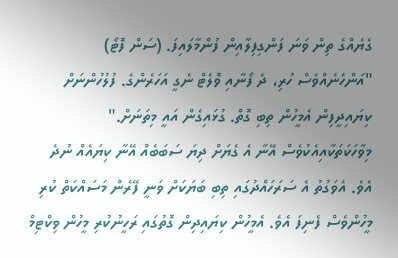ގެޔެއްގެ ތިން ވަނަ ފަންގިފިލާއިން ފުންމާލައިފަ. (ސަން ފޮޓޯ)
"އަންހެނެއްވެސް ހުރި، ދެ ފޯނާއި ވޮލެޓް ނެގީ އަހަރެންގެ. ފުލުހުންނަށް ކިޔައިދީފިން އެމީހުން ތިބި ގޮތް. ގުޅައިގެން އައީ މިތަނަށް." މިވާހަކަތަކާއިއެކުވެސް އޭނާ އެ ގެޔަށް ދިޔަ ސަބަބެއް އޭނާ ކިޔައެއް ނުދެ އެވެ. އެވަގުތު އެ ސަރަހައްދުގައި ތިބި ބަޔަކަށް ވަނީ ފޭރެން މަސައްކަތް ކުރި މީހުންވެސް ފެނިފަ އެވެ. އެމީހުން ކިޔައިދިން ގޮތުގައި ރަހީނުކުރި މީހުން ވިކްޓިމް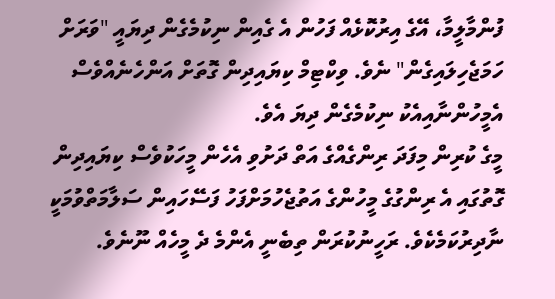ފުންމާލީމާ، އޭގެ އިރުކޮޅެއް ފަހުން އެ ގެއިން ނިކުމެގެން ދިޔައީ "ވަރަށް ހަމަޖެހިލައިގެން" ނެވެ. ވިކްޓިމް ކިޔައިދިން ގޮތަށް އަންހެނެއްވެސް އެމީހުންނާއިއެކު ނިކުމެގެން ދިޔަ އެވެ.
މީގެ ކުރިން މިފަދަ ރިންގެއްގެ އަތް ދަށުވި އެހެން މީހަކުވެސް ކިޔައިދިން ގޮތުގައި އެ ރިންގުގެ މީހުންގެ އަތުޖެހުމަށްފަހު ފަސޭހައިން ސަލާމަތްވުމަކީ ނާދިރުކަމެކެވެ. ރަހީނުކުރަން ތިބެނީ އެންމެ ދެ މީހެއް ނޫނެވެ.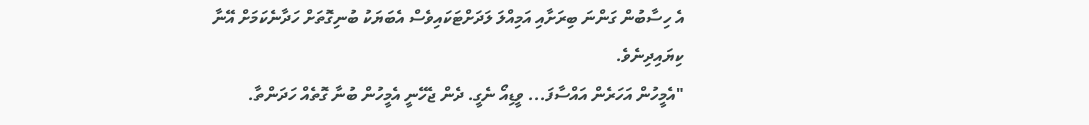އެ ހިސާބުން ގަންނަ ބިރަށާއި އަމިއްލަ ލަދަށްޓަކައިވެސް އެބަޔަކު ބުނިގޮތަށް ހަދާނެކަމަށް އޭނާ ކިޔައިދިނެވެ.
"އެމީހުން އަހަރެން އައްސާފަ... ވީޑިއޯ ނެގީ. ދެން ޖެހޭނީ އެމީހުން ބުނާ ގޮތެއް ހަދަންތާ.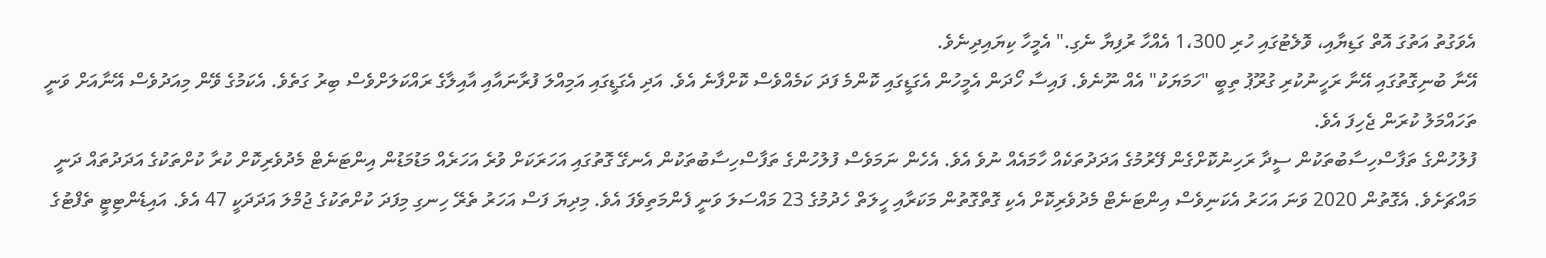އެވަގުތު އަތުގަ އޮތް ގަޑިޔާއި، ވޮލެޓުގައި ހުރި 1،300 އެއްހާ ރުފިޔާ ނެގި." އެމީހާ ކިޔައިދިނެވެ.
އޭނާ ބުނިގޮތުގައި އޭނާ ރަހީނުކުރި ގުރޫޕު ތިބީ "ހަމަޔަކު" އެއް ނޫނެވެ. ފައިސާ ހޯދަން އެމީހުން އެގަޑީގައި ކޮންމެ ފަދަ ކަމެއްވެސް ކޮށްފާނެ އެވެ. އަދި އެގަޑީގައި އަމިއްލަ ފުރާނައާއި އާއިލާގެ ރައްކަލަށްވެސް ބިރު ގަތެވެ. އެކަމުގެ ވޭން މިއަދުވެސް އޭނާއަށް ވަނީ ތަހައްމަލު ކުރަން ޖެހިފަ އެވެ.
ފުލުހުންގެ ތަފާސްހިސާބުތަކުން ސީދާ ރަހިނުކޮށްގެން ފޭރުމުގެ އަދަދުތަކެއް ހާމައެއް ނުވެ އެވެ. އެހެން ނަމަވެސް ފުލުހުންގެ ތަފާސްހިސާބުތަކުން އެނގޭ ގޮތުގައި އަހަރަކަށް ވުރެ އަހަރެއް މަޑުމަޑުން އިންޓަނެޓް މެދުވެރިކޮށް ކުރާ ކުށްތަކުގެ އަދަދުތައް ދަނީ މައްޗަށެވެ. އެގޮތުން 2020 ވަނަ އަހަރު އެކަނިވެސް އިންޓަނެޓް މެދުވެރިކޮށް އެކި ގޮތްގޮތުން މަކަރާއި ހީލަތް ހެދުމުގެ 23 މައްސަލަ ވަނީ ފެންމަތިވެފަ އެވެ. މިދިޔަ ފަސް އަހަރު ތެރޭ ހިނގި މިފަދަ ކުށްތަކުގެ ޖުމްލަ އަދަދަކީ 47 އެވެ. އައިޑެންޓިޓީ ތެފްޓުގެ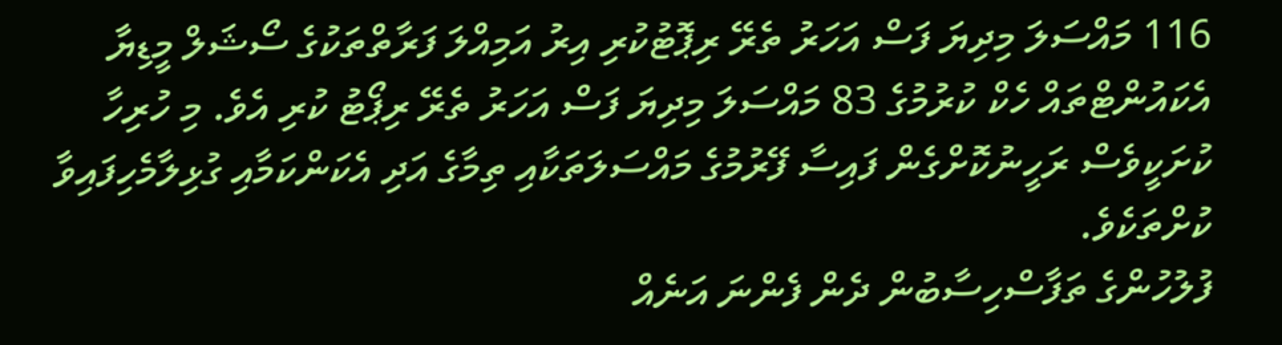116 މައްސަލަ މިދިޔަ ފަސް އަހަރު ތެރޭ ރިޕޮޓުކުރި އިރު އަމިއްލަ ފަރާތްތަކުގެ ސޯޝަލް މީޑިޔާ އެކައުންޓްތައް ހެކް ކުރުމުގެ 83 މައްސަލަ މިދިޔަ ފަސް އަހަރު ތެރޭ ރިޕޯޓު ކުރި އެވެ. މި ހުރިހާ ކުށަކީވެސް ރަހީނުކޮށްގެން ފައިސާ ފޭރުމުގެ މައްސަލަތަކާއި ތިމާގެ އަދި އެކަންކަމާއި ގުޅިލާމެހިފައިވާ ކުށްތަކެވެ.
ފުލުހުންގެ ތަފާސްހިސާބުން ދެން ފެންނަ އަނެއް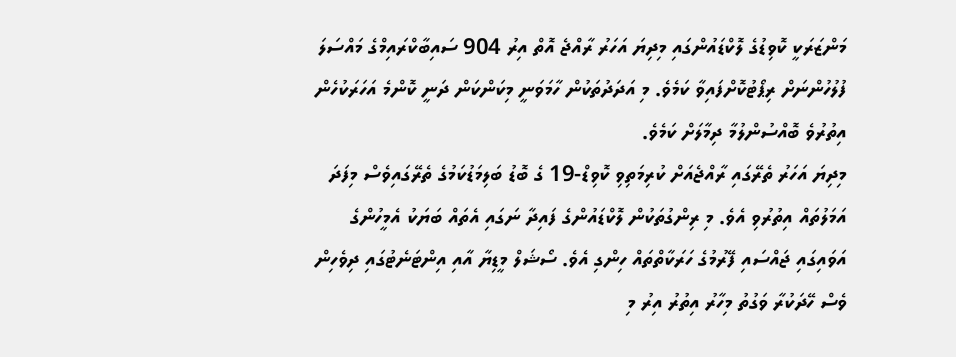މަންޒަރަކީ ކޮވިޑުގެ ލޮކްޑައުންގައި މިދިޔަ އަހަރު ރާއްޖެ އޮތް އިރު 904 ސައިބާކްރައިމްގެ މައްސަލަ ފުލުހުންނަށް ރިޕޯޓުކޮށްފައިވާ ކަމެވެ. މި އަދަދުތަކުން ހާމަވަނީ މިކަންކަން ދަނީ ކޮންމެ އަހަރަކުހެން އިތުރުވެ ބޮއްސުންލުމާ ދިމާލަށް ކަމެވެ.
މިދިޔަ އަހަރު ތެރޭގައި ރާއްޖެއަށް ކުރިމަތިވި ކޮވިޑް-19 ގެ ބޮޑު ބަލިމަޑުކަމުގެ ތެރޭގައިވެސް މިފަދަ އަމަލުތައް އިތުރުވި އެވެ. މި ރިންގުތަކުން ލޮކްޑައުންގެ ފައިދާ ނަގައި އެތައް ބަޔަކު އެމީހުންގެ އަވައިގައި ޖައްސައި ފޭރުމުގެ ހަރަކާތްތައް ހިންގި އެވެ. ސޯޝަލް މީޑިޔާ އާއި އިންޓަނެޓުގައި ދިވެހިން ވެސް ހޭދަކުރާ ވަގުތު މިހާރު އިތުރު އިރު މި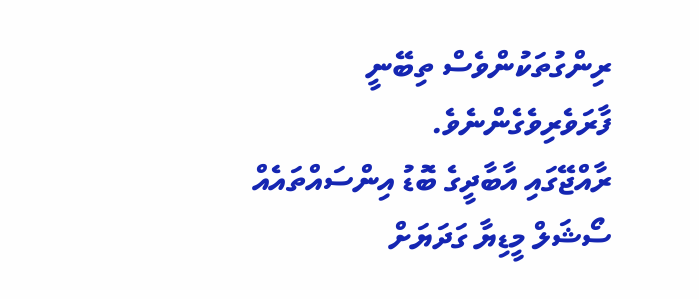ރިންގުތަކުންވެސް ތިބޭނީ ފާރަވެރިވެގެންނެވެ.
ރާއްޖޭގައި އާބާދީގެ ބޮޑު އިންސައްތައެއް ސޯޝަލް މީޑިޔާ ގަދަޔަށް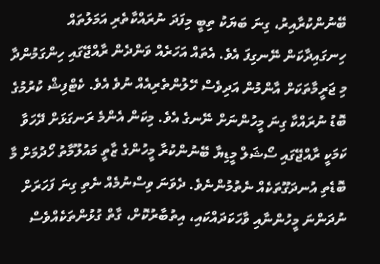ބޭނުންކުރާއިރު، ގިނަ ބަޔަކު ތިބީ މިފަދަ ނުރައްކާތެރި އަމަލުތައް ހިނގައިދާކަން ނޭނގިފަ އެވެ. އެތައް އަހަރެއް ވަންދެން ރާއްޖޭގައި ހިންގަމުންދާ މި ޖަރީމާތަކަށް އާންމުން އަދިވެސް ހޭލުންތެރިއެއް ނުވެ އެވެ. ކެޓްފިޝް ކުރުމުގެ ބޮޑު ނުރައްކާ ގިނަ މީހުންނަށް ނޭނގެ އެވެ. މިކަން އެންމެ ރަނގަޅަށް ދޭހަވާ ކަމަކީ ރާއްޖޭގައި ސޯޝަލް މީޑިޔާ ބޭނުންކުރާ މީހުންގެ ޒާތީ މައުލޫމާތު ހޯދުމަށް މާ ބޮޑެތި އުނދަގޫތަކެއް ނެތުމުންނެވެ. ދެވަނަ ވިސްނުމެއް ނެތި ގިނަ ފަހަރަށް ނުދަންނަ މީހުންނާއި ވާހަކަދައްކައި، އިތުބާރުކޮށް، ގާތް ގުޅުންތަކެއްވެސް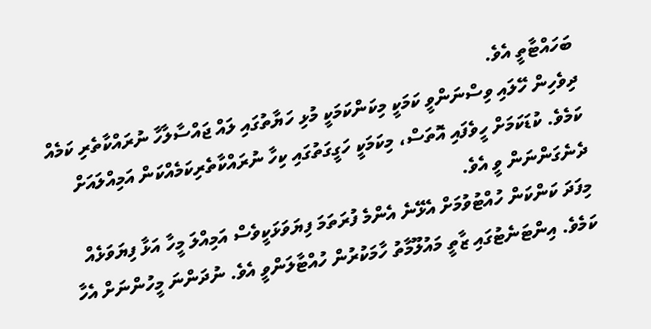ބަހައްޓާތީ އެވެ.
ދިވެހިން ހޭލައި ވިސްނަންވީ ކަމަކީ މިކަންކަމަކީ މުޅި ހަޔާތުގައި ލައް ޖައްސާލާހާ ނުރައްކާތެރި ކަމެއް ކަމެވެ. ކުޑަކަމަށް ހީވެފައި އޮތަސް، މިކަމަކީ ހަގީގަތުގައި ކިހާ ނުރައްކާތެރިކަމެއްކަން އަމިއްލައަށް ދެނެގަންނަން ވީ އެވެ.
މިފަދަ ކަންކަން ހުއްޓުވުމަށް އެޅޭނެ އެންމެ ފުރަތަމަ ފިޔަވަޅަކީވެސް އަމިއްލަ މީހާ އަޅާ ފިޔަވަޅެއް ކަމެވެ. އިންޓަނެޓުގައި ޒާތީ މައުލޫމާތު ހާމަކުރުން ހުއްޓާލަންވީ އެވެ. ނުދަންނަ މީހުންނަށް އެހާ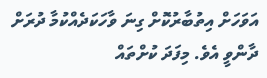އަވަހަށް އިތުބާރުކޮށް ގިނަ ވާހަކަދެއްކުމާ ދުރަށް ދާންވީ އެވެ. މިފަދަ ކުށްތައް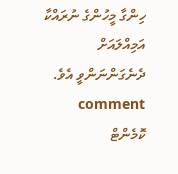ހިންގާ މީހުންގެ ނުރައްކާ އަމިއްލައަށް ދެނެގަންނަންވީ އެވެ.
comment ކޮމެންޓް